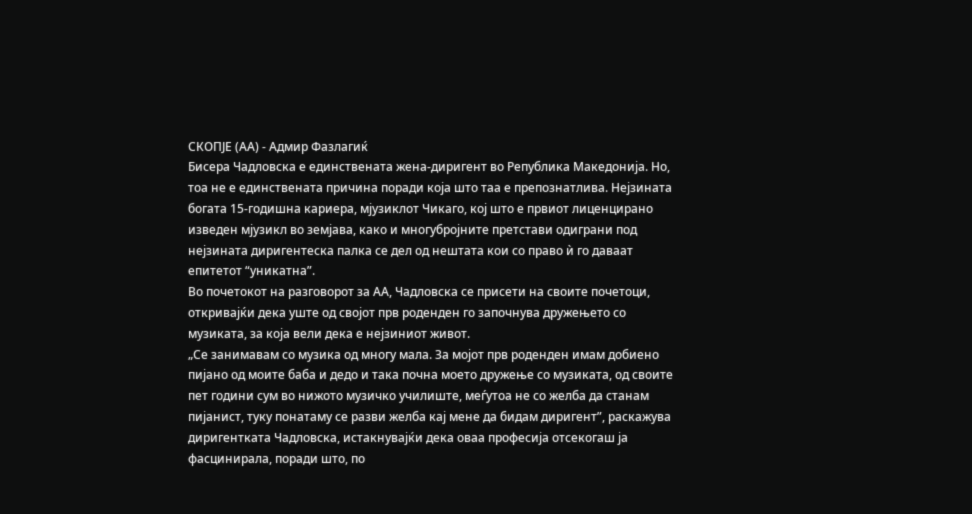СКОПЈЕ (АА) - Адмир Фазлагиќ
Бисера Чадловска е единствената жена-диригент во Република Македонија. Но, тоа не е единствената причина поради која што таа е препознатлива. Нејзината богата 15-годишна кариера, мјузиклот Чикаго, кој што е првиот лиценцирано изведен мјузикл во земјава, како и многубројните претстави одиграни под нејзината диригентеска палка се дел од нештата кои со право ѝ го даваат епитетот “уникатна”.
Во почетокот на разговорот за АА, Чадловска се присети на своите почетоци, откривајќи дека уште од својот прв роденден го започнува дружењето со музиката, за која вели дека е нејзиниот живот.
„Се занимавам со музика од многу мала. За мојот прв роденден имам добиено пијано од моите баба и дедо и така почна моето дружење со музиката, од своите пет години сум во нижото музичко училиште, меѓутоа не со желба да станам пијанист, туку понатаму се разви желба кај мене да бидам диригент”, раскажува диригентката Чадловска, истакнувајќи дека оваа професија отсекогаш ја фасцинирала, поради што, по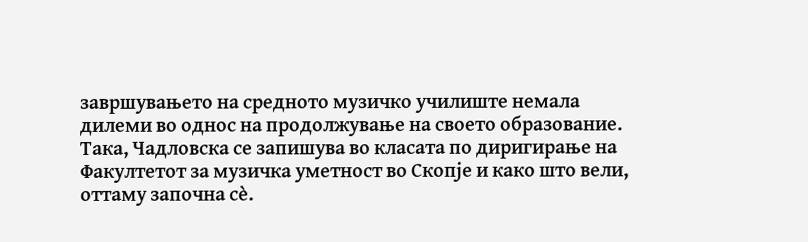завршувањето на средното музичко училиште немала дилеми во однос на продолжување на своето образование.
Така, Чадловска се запишува во класата по диригирање на Факултетот за музичка уметност во Скопје и како што вели, оттаму започна сè.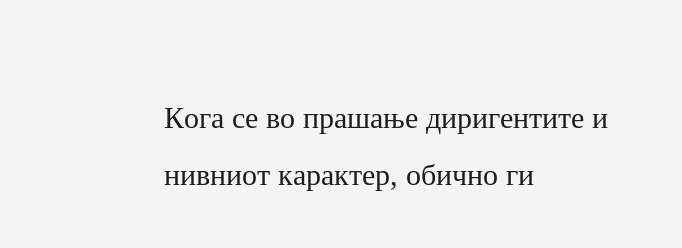Кога се во прашање диригентите и нивниот карактер, обично ги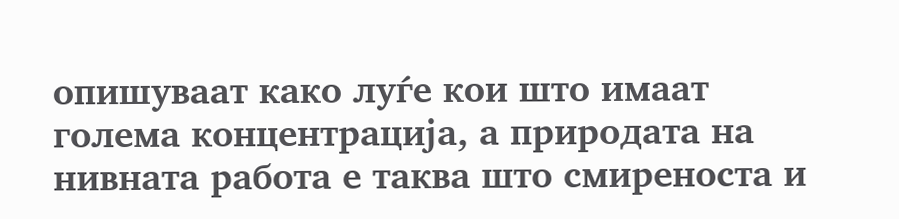опишуваат како луѓе кои што имаат голема концентрација, а природата на нивната работа е таква што смиреноста и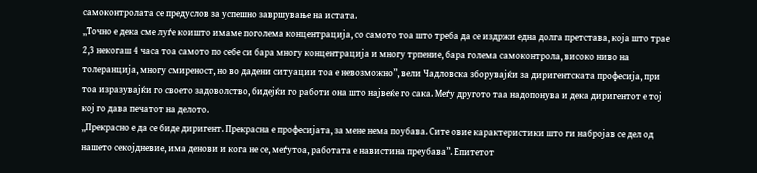самоконтролата се предуслов за успешно завршување на истата.
„Точно е дека сме луѓе коишто имаме поголема концентрација, со самото тоа што треба да се издржи една долга претстава, која што трае 2,3 некогаш 4 часа тоа самото по себе си бара многу концентрација и многу трпение, бара голема самоконтрола, високо ниво на толеранција, многу смиреност, но во дадени ситуации тоа е невозможно”, вели Чадловска зборувајќи за диригентската професија, при тоа изразувајќи го своето задоволство, бидејќи го работи она што највеќе го сака. Меѓу другото таа надопонува и дека диригентот е тој кој го дава печатот на делото.
„Прекрасно е да се биде диригент. Прекрасна е професијата, за мене нема поубава. Сите овие карактеристики што ги набројав се дел од нашето секојдневие, има денови и кога не се, меѓутоа, работата е навистина преубава”. Епитетот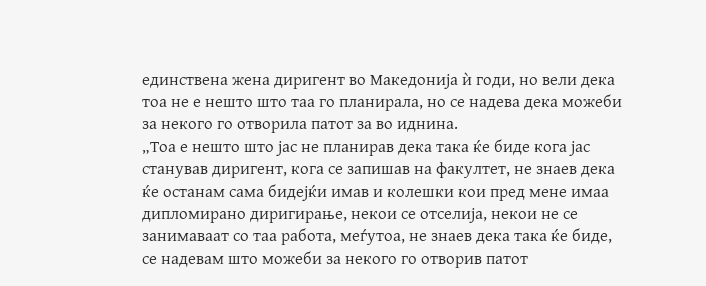единствена жена диригент во Македонија ѝ годи, но вели дека тоа не е нешто што таа го планирала, но се надева дека можеби за некого го отворила патот за во иднина.
„Тоа е нешто што јас не планирав дека така ќе биде кога јас станував диригент, кога се запишав на факултет, не знаев дека ќе останам сама бидејќи имав и колешки кои пред мене имаа дипломирано диригирање, некои се отселија, некои не се занимаваат со таа работа, меѓутоа, не знаев дека така ќе биде, се надевам што можеби за некого го отворив патот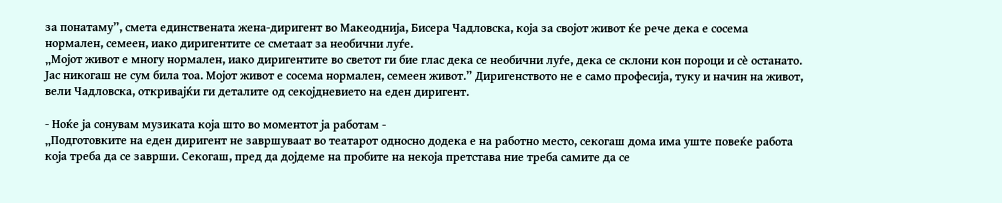за понатаму”, смета единствената жена-диригент во Макеоднија, Бисера Чадловска, која за својот живот ќе рече дека е сосема нормален, семеен, иако диригентите се сметаат за необични луѓе.
„Мојот живот е многу нормален, иако диригентите во светот ги бие глас дека се необични луѓе, дека се склони кон пороци и сè останато. Јас никогаш не сум била тоа. Мојот живот е сосема нормален, семеен живот.” Диригенството не е само професија, туку и начин на живот, вели Чадловска, откривајќи ги деталите од секојдневието на еден диригент.

- Ноќе ја сонувам музиката која што во моментот ја работам -
„Подготовките на еден диригент не завршуваат во театарот односно додека е на работно место, секогаш дома има уште повеќе работа која треба да се заврши. Секогаш, пред да дојдеме на пробите на некоја претстава ние треба самите да се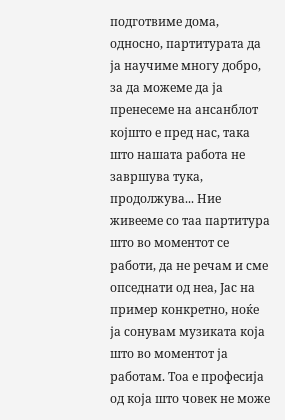подготвиме дома, односно, партитурата да ја научиме многу добро, за да можеме да ја пренесеме на ансанблот којшто е пред нас, така што нашата работа не завршува тука, продолжува... Ние живееме со таа партитура што во моментот се работи, да не речам и сме опседнати од неа, Јас на пример конкретно, ноќе ја сонувам музиката која што во моментот ја работам. Тоа е професија од која што човек не може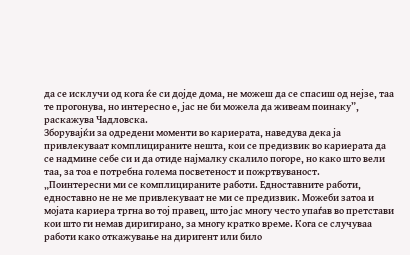да се исклучи од кога ќе си дојде дома, не можеш да се спасиш од нејзе, таа те прогонува, но интересно е, јас не би можела да живеам поинаку”, раскажува Чадловска.
Зборувајќи за одредени моменти во кариерата, наведува дека ја привлекуваат комплицираните нешта, кои се предизвик во кариерата да се надмине себе си и да отиде најмалку скалило погоре, но како што вели таа, за тоа е потребна голема посветеност и пожртвуваност.
„Поинтересни ми се комплицираните работи. Едноставните работи, едноставно не не ме привлекуваат не ми се предизвик. Можеби затоа и мојата кариера тргна во тој правец, што јас многу често упаѓав во претстави кои што ги немав диригирано, за многу кратко време. Кога се случуваа работи како откажување на диригент или било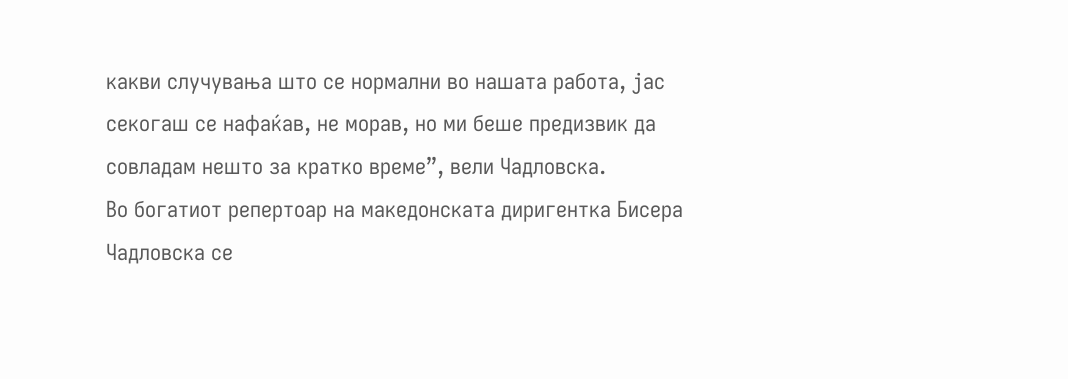какви случувања што се нормални во нашата работа, јас секогаш се нафаќав, не морав, но ми беше предизвик да совладам нешто за кратко време”, вели Чадловска.
Во богатиот репертоар на македонската диригентка Бисера Чадловска се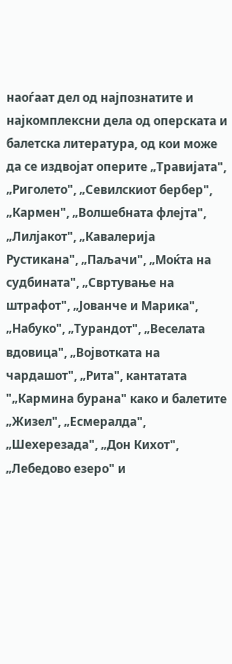наоѓаат дел од најпознатите и најкомплексни дела од оперската и балетска литература, од кои може да се издвојат оперите „Травијата", „Риголето", „Севилскиот бербер", „Кармен", „Волшебната флејта", „Лилјакот", „Кавалерија Рустикана", „Паљачи", „Моќта на судбината", „Свртување на штрафот", „Јованче и Марика", „Набуко", „Турандот", „Веселата вдовица", „Војвотката на чардашот", „Рита", кантатата "„Кармина бурана" како и балетите „Жизел", „Есмералда", „Шехерезада", „Дон Кихот", „Лебедово езеро" и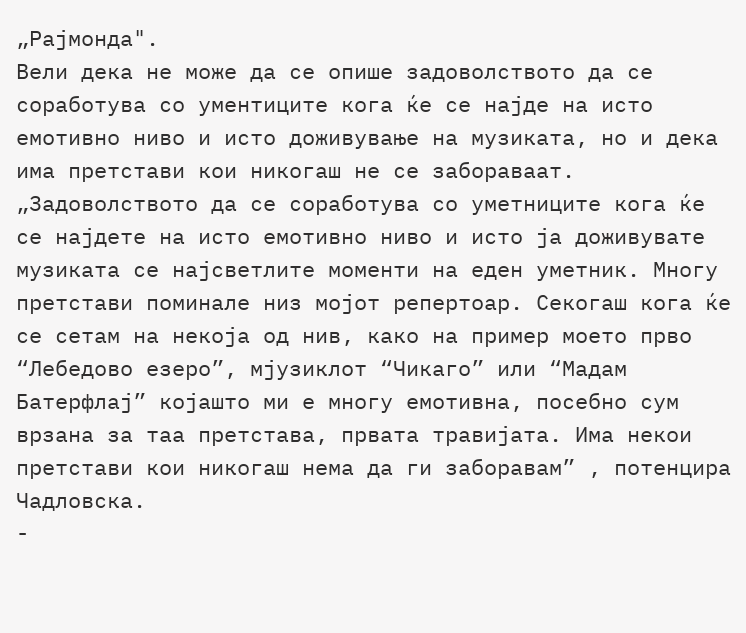„Рајмонда".
Вели дека не може да се опише задоволството да се соработува со ументиците кога ќе се најде на исто емотивно ниво и исто доживување на музиката, но и дека има претстави кои никогаш не се забораваат.
„Задоволството да се соработува со уметниците кога ќе се најдете на исто емотивно ниво и исто ја доживувате музиката се најсветлите моменти на еден уметник. Многу претстави поминале низ мојот репертоар. Секогаш кога ќе се сетам на некоја од нив, како на пример моето прво “Лебедово езеро”, мјузиклот “Чикаго” или “Мадам Батерфлај” којашто ми е многу емотивна, посебно сум врзана за таа претстава, првата травијата. Има некои претстави кои никогаш нема да ги заборавам” , потенцира Чадловска.
-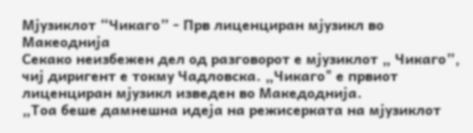Мјузиклот “Чикаго” - Прв лиценциран мјузикл во Макеоднија
Секако неизбежен дел од разговорот е мјузиклот „ Чикаго”, чиј диригент е токму Чадловска. „Чикаго" е првиот лиценциран мјузикл изведен во Македоднија.
„Тоа беше дамнешна идеја на режисерката на мјузиклот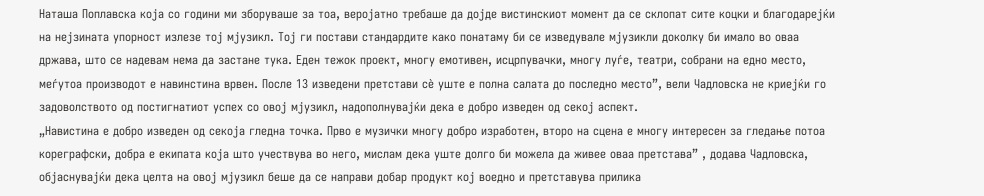Наташа Поплавска која со години ми зборуваше за тоа, веројатно требаше да дојде вистинскиот момент да се склопат сите коцки и благодарејќи на нејзината упорност излезе тој мјузикл. Тој ги постави стандардите како понатаму би се изведувале мјузикли доколку би имало во оваа држава, што се надевам нема да застане тука. Еден тежок проект, многу емотивен, исцрпувачки, многу луѓе, театри, собрани на едно место, меѓутоа производот е навинстина врвен. После 13 изведени претстави сè уште е полна салата до последно место”, вели Чадловска не криејќи го задоволството од постигнатиот успех со овој мјузикл, надополнувајќи дека е добро изведен од секој аспект.
„Навистина е добро изведен од секоја гледна точка. Прво е музички многу добро изработен, второ на сцена е многу интересен за гледање потоа кореграфски, добра е екипата која што учествува во него, мислам дека уште долго би можела да живее оваа претстава” , додава Чадловска, објаснувајќи дека целта на овој мјузикл беше да се направи добар продукт кој воедно и претставува прилика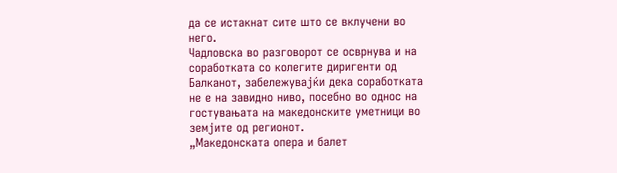да се истакнат сите што се вклучени во него.
Чадлoвска во разговорот се осврнува и на соработката со колегите диригенти од Балканот, забележувајќи дека соработката не е на завидно ниво, посебно во однос на гостувањата на македонските уметници во земјите од регионот.
„Македонската опера и балет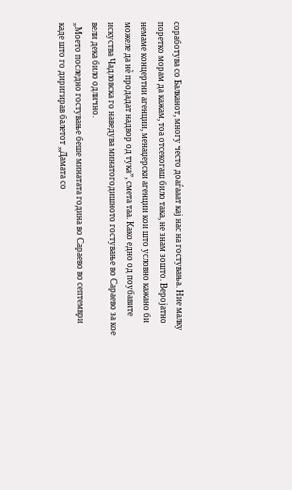соработува со Балканот, многу често доаѓааат кај нас на гостувања. Ние малку поретко морам да кажам, тоа отсекогаш било така, не знам зошто. Веројатно немаме концертни агенции, менаџерски агенции кои што условно кажано би можеле да нè продадат надвор од тука”, смета таа. Како едно од поубавите искуства Чадловска го наведува минатогодишното гостување во Сараево за кое вели дека било одлично.
„Моето последно гостување беше минатата година во Сараево во септември каде што го диригирав балетот „Дамата со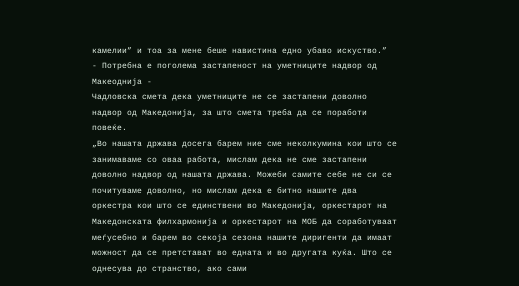камелии” и тоа за мене беше навистина едно убаво искуство.”
- Потребна е поголема застапеност на уметниците надвор од Макеоднија -
Чадловска смета дека уметниците не се застапени доволно надвор од Македонија, за што смета треба да се поработи повеќе.
„Во нашата држава досега барем ние сме неколкумина кои што се занимаваме со оваа работа, мислам дека не сме застапени доволно надвор од нашата држава. Можеби самите себе не си се почитуваме доволно, но мислам дека е битно нашите два оркестра кои што се единствени во Македонија, оркестарот на Македонската филхармонија и оркестарот на МОБ да соработуваат меѓусебно и барем во секоја сезона нашите диригенти да имаат можност да се претстават во едната и во другата куќа. Што се однесува до странство, ако сами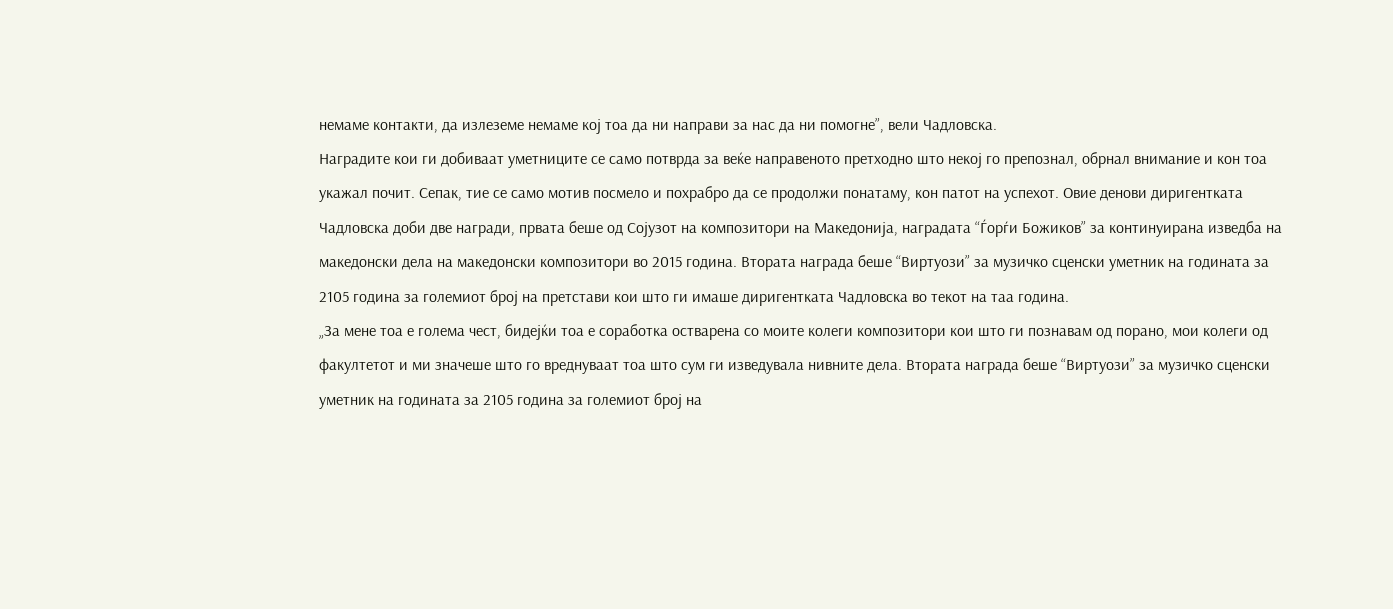немаме контакти, да излеземе немаме кој тоа да ни направи за нас да ни помогне”, вели Чадловска.
Наградите кои ги добиваат уметниците се само потврда за веќе направеното претходно што некој го препознал, обрнал внимание и кон тоа укажал почит. Сепак, тие се само мотив посмело и похрабро да се продолжи понатаму, кон патот на успехот. Овие денови диригентката Чадловска доби две награди, првата беше од Сојузот на композитори на Македонија, наградата “Ѓорѓи Божиков” за континуирана изведба на македонски дела на македонски композитори во 2015 година. Втората награда беше “Виртуози” за музичко сценски уметник на годината за 2105 година за големиот број на претстави кои што ги имаше диригентката Чадловска во текот на таа година.
„За мене тоа е голема чест, бидејќи тоа е соработка остварена со моите колеги композитори кои што ги познавам од порано, мои колеги од факултетот и ми значеше што го вреднуваат тоа што сум ги изведувала нивните дела. Втората награда беше “Виртуози” за музичко сценски уметник на годината за 2105 година за големиот број на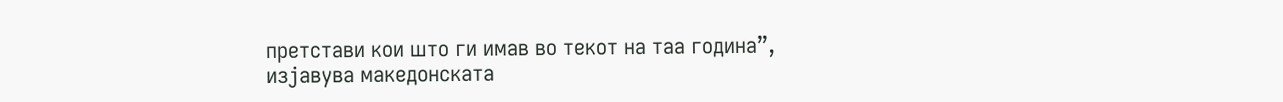претстави кои што ги имав во текот на таа година”, изјавува македонската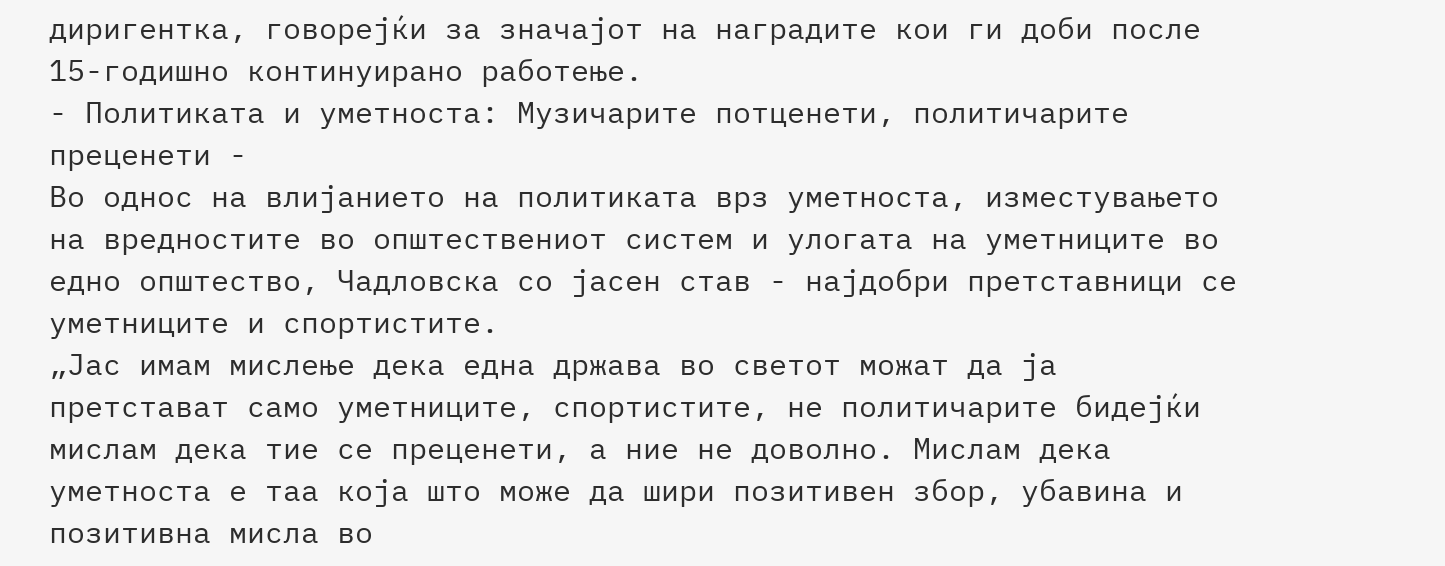диригентка, говорејќи за значајот на наградите кои ги доби после 15-годишно континуирано работење.
- Политиката и уметноста: Музичарите потценети, политичарите преценети -
Во однос на влијанието на политиката врз уметноста, изместувањето на вредностите во општествениот систем и улогата на уметниците во едно општество, Чадловска со јасен став - најдобри претставници се уметниците и спортистите.
„Јас имам мислење дека една држава во светот можат да ја претстават само уметниците, спортистите, не политичарите бидејќи мислам дека тие се преценети, а ние не доволно. Мислам дека уметноста е таа која што може да шири позитивен збор, убавина и позитивна мисла во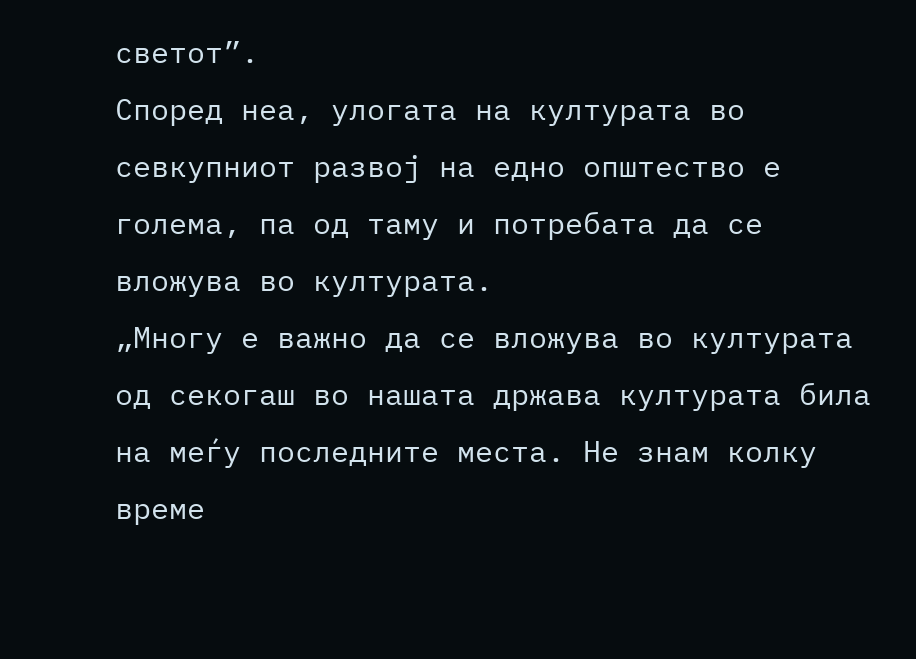светот”.
Според неа, улогата на културата во севкупниот развој на едно општество е голема, па од таму и потребата да се вложува во културата.
„Многу е важно да се вложува во културата од секогаш во нашата држава културата била на меѓу последните места. Не знам колку време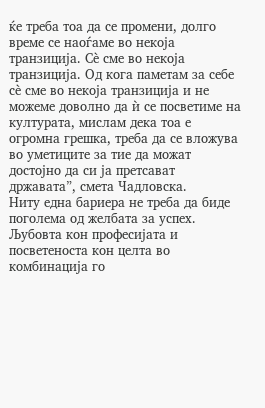ќе треба тоа да се промени, долго време се наоѓаме во некоја транзиција. Сè сме во некоја транзиција. Од кога памeтам за себе сè сме во некоја транзиција и не можеме доволно да ѝ се посветиме на културата, мислам дека тоа е огромна грешка, треба да се вложува во уметиците за тие да можат достојно да си ја претсават државата”, смета Чадловска.
Ниту една бариера не треба да биде поголема од желбата за успех. Љубовта кон професијата и посветеноста кон целта во комбинација го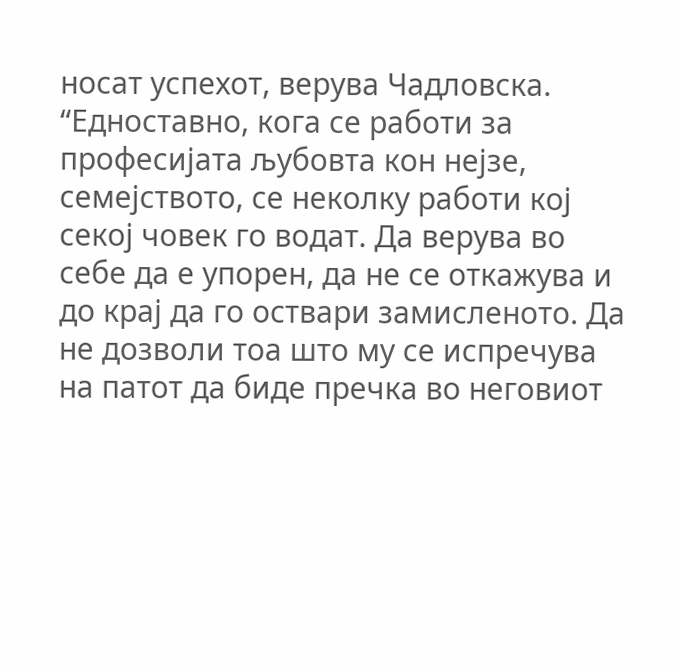носат успехот, верува Чадловска.
“Едноставно, кога се работи за професијата љубовта кон нејзе, семејството, се неколку работи кој секој човек го водат. Да верува во себе да е упорен, да не се откажува и до крај да го оствари замисленото. Да не дозволи тоа што му се испречува на патот да биде пречка во неговиот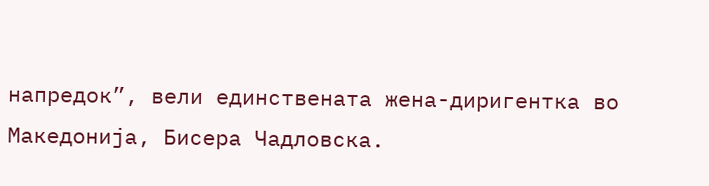напредок”, вели единствената жена-диригентка во Македонија, Бисера Чадловска.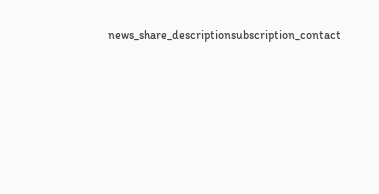news_share_descriptionsubscription_contact